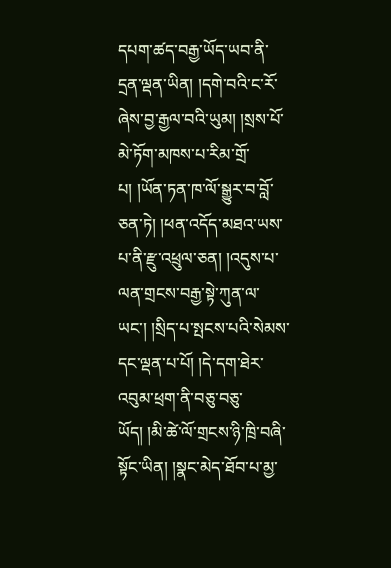དཔག་ཚད་བརྒྱ་ཡོད་ཡབ་ནི་དྲན་ལྡན་ཡིན། །དགེ་བའི་ང་རོ་ཞེས་བྱ་རྒྱལ་བའི་ཡུམ། །སྲས་པོ་མེ་ཏོག་མཁས་པ་རིམ་གྲོ་པ། །ཡོན་ཏན་ཁ་ལོ་སྒྱུར་བ་བློ་ཅན་ཏེ། །ཕན་འདོད་མཐའ་ཡས་པ་ནི་རྫུ་འཕྲུལ་ཅན། །འདུས་པ་ལན་གྲངས་བརྒྱ་སྟེ་ཀུན་ལ་ཡང་། །སྲིད་པ་སྤངས་པའི་སེམས་དང་ལྡན་པ་པོ། །དེ་དག་ཐེར་འབུམ་ཕྲག་ནི་བཅུ་བཅུ་ཡོད། །མི་ཚེ་ལོ་གྲངས་ཉི་ཁྲི་བཞི་སྟོང་ཡིན། །སྣང་མེད་ཐོབ་པ་མྱ་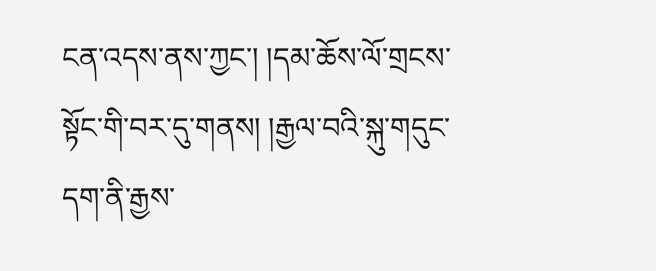ངན་འདས་ནས་ཀྱང་། །དམ་ཆོས་ལོ་གྲངས་སྟོང་གི་བར་དུ་གནས། །རྒྱལ་བའི་སྐུ་གདུང་དག་ནི་རྒྱས་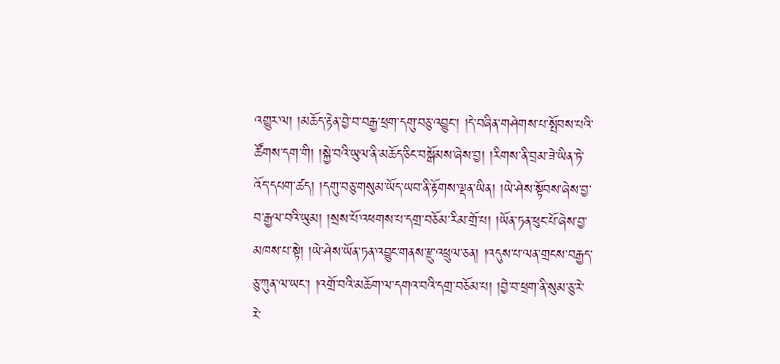འགྱུར་ལ། །མཆོད་རྟེན་བྱེ་བ་བརྒྱ་ཕྲག་དགུ་བཅུ་འབྱུང་། །དེ་བཞིན་གཤེགས་པ་སྤོབས་པའི་ཚོགས་དག་གི། །སྐྱེ་བའི་ཡུལ་ནི་མཆོད་ཅིང་བསྒོམས་ཞེས་བྱ། །རིགས་ནི་བྲམ་ཟེ་ཡིན་ཏེ་འོད་དཔག་ཚད། །དགུ་བཅུ་གསུམ་ཡོད་ཡབ་ནི་རྟོགས་ལྡན་ཡིན། །ཡེ་ཤེས་སྟོབས་ཞེས་བྱ་བ་རྒྱལ་བའི་ཡུམ། །སྲས་པོ་འཕགས་པ་དགྲ་བཅོམ་རིམ་གྲོ་པ། །ཡོན་ཏན་ཕུང་པོ་ཞེས་བྱ་མཁས་པ་སྟེ། །ཡེ་ཤེས་ཡོན་ཏན་འབྱུང་གནས་རྫུ་འཕྲུལ་ཅན། །འདུས་པ་ལན་གྲངས་བརྒྱད་ཅུ་ཀུན་ལ་ཡང་། །འགྲོ་བའི་མཆོག་ལ་དགའ་བའི་དགྲ་བཅོམ་པ། །བྱེ་བ་ཕྲག་ནི་སུམ་ཅུ་རེ་རེ་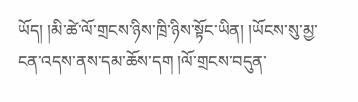ཡོད། །མི་ཚེ་ལོ་གྲངས་ཉིས་ཁྲི་ཉིས་སྟོང་ཡིན། །ཡོངས་སུ་མྱ་ངན་འདས་ནས་དམ་ཆོས་དག །ལོ་གྲངས་བདུན་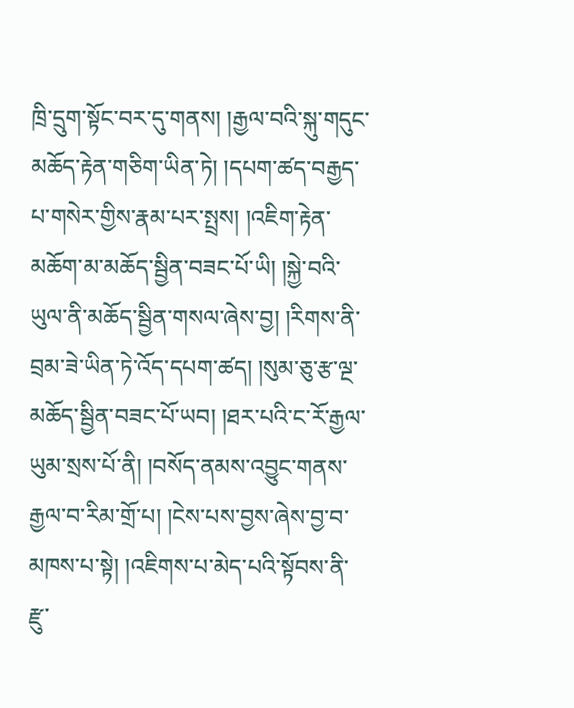ཁྲི་དྲུག་སྟོང་བར་དུ་གནས། །རྒྱལ་བའི་སྐུ་གདུང་མཆོད་རྟེན་གཅིག་ཡིན་ཏེ། །དཔག་ཚད་བརྒྱད་པ་གསེར་གྱིས་རྣམ་པར་སྤྲས། །འཇིག་རྟེན་མཆོག་མ་མཆོད་སྦྱིན་བཟང་པོ་ཡི། །སྐྱེ་བའི་ཡུལ་ནི་མཆོད་སྦྱིན་གསལ་ཞེས་བྱ། །རིགས་ནི་བྲམ་ཟེ་ཡིན་ཏེ་འོད་དཔག་ཚད། །སུམ་ཅུ་རྩ་ལྔ་མཆོད་སྦྱིན་བཟང་པོ་ཡབ། །ཐར་པའི་ང་རོ་རྒྱལ་ཡུམ་སྲས་པོ་ནི། །བསོད་ནམས་འབྱུང་གནས་རྒྱལ་བ་རིམ་གྲོ་པ། །ངེས་པས་བྱས་ཞེས་བྱ་བ་མཁས་པ་སྟེ། །འཇིགས་པ་མེད་པའི་སྟོབས་ནི་རྫུ་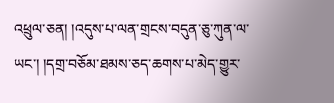འཕྲུལ་ཅན། །འདུས་པ་ལན་གྲངས་བདུན་ཅུ་ཀུན་ལ་ཡང་། །དགྲ་བཅོམ་ཐམས་ཅད་ཆགས་པ་མེད་གྱུར་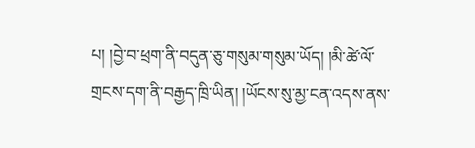པ། །བྱེ་བ་ཕྲག་ནི་བདུན་ཅུ་གསུམ་གསུམ་ཡོད། །མི་ཚེ་ལོ་གྲངས་དག་ནི་བརྒྱད་ཁྲི་ཡིན། །ཡོངས་སུ་མྱ་ངན་འདས་ནས་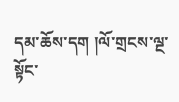དམ་ཆོས་དག །ལོ་གྲངས་ལྔ་སྟོང་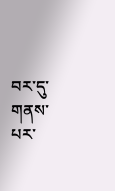བར་དུ་གནས་པར་